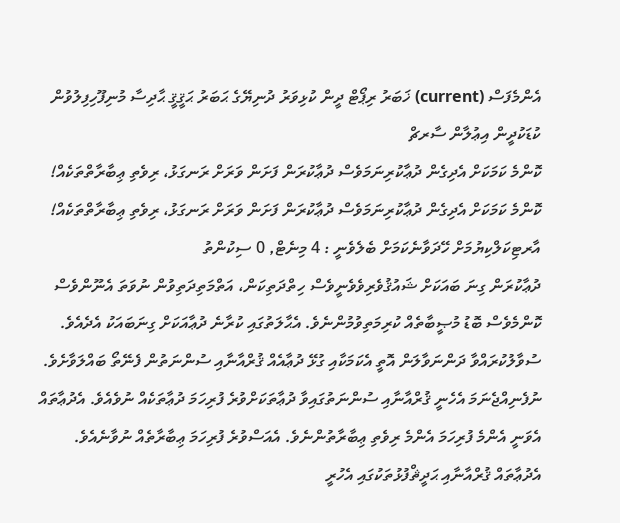އެންމެފަސް (current) ޚަބަރު ރިޕޯޓް ދީން ކުޅިވަރު ދުނިޔޭގެ ޙަބަރު ޙަޤީޤީ ޙާދިސާ މުނިފޫހިފިލުވުން ކުޑަކުދީން އިޢުލާން ސާރޗް
ކޮންމެ ކަމަކަށް އެދިގެން ދުޢާކުރިނަމަވެސް ދުޢާކުރަން ފަށަން ވަރަށް ރަނގަޅު، ރިވެތި ޢިބާރާތްތަކެއް!
ކޮންމެ ކަމަކަށް އެދިގެން ދުޢާކުރިނަމަވެސް ދުޢާކުރަން ފަށަން ވަރަށް ރަނގަޅު، ރިވެތި ޢިބާރާތްތަކެއް!
އާރޓިކަލްކިޔުމަށް ހޭދަވާނެކަމަށް ބެލެވެނީ : 4 މިނެޓް, 0 ސިކުންތު
ދުޢާކުރަން ގިނަ ބައަކަށް ޝައުޤުވެރިވެވެނީވެސް ހިތްދަތިކަން، އަތްމަތިދަތިވުން ނުވަތަ އެނޫންވެސް ކޮންމެވެސް ބޮޑު މުޞީބާތެއް ކުރިމަތިވުމުންނެވެ. އެޙާލަތުގައި ކުރާނެ ދުޢާއަކަށް ގިނަބައަކު އެދެއެވެ.
ސުވާލުކުރައްވާ ދަންނަވާލަން އޮތީ އެކަމަކާއި ގުޅޭ ދުޢާއެއް ޤުރްއާނާއި ސުންނަތުން ފެނޭތޯ ބައްލަވާށެވެ. ނުފެނިއްޖެނަމަ އެހެނީ ޤުރްއާނާއި ސުންނަތުގައިވާ ދުޢާތަކަށްވުރެ ފުރިހަމަ ދުޢާތަކެއް ނުވެއެވެ. އެދުޢާތައް އެވަނީ އެންމެ ފުރިހަމަ އެންމެ ރިވެތި ޢިބާރާތުންނެވެ. އެއަސްވުރެ ފުރިހަމަ ޢިބާރާތެއް ނުވާނެއެވެ. އެދުޢާތައް ޤުރްއާނާއި ޙަދީޘްފުޅުތަކުގައި އެހުރީ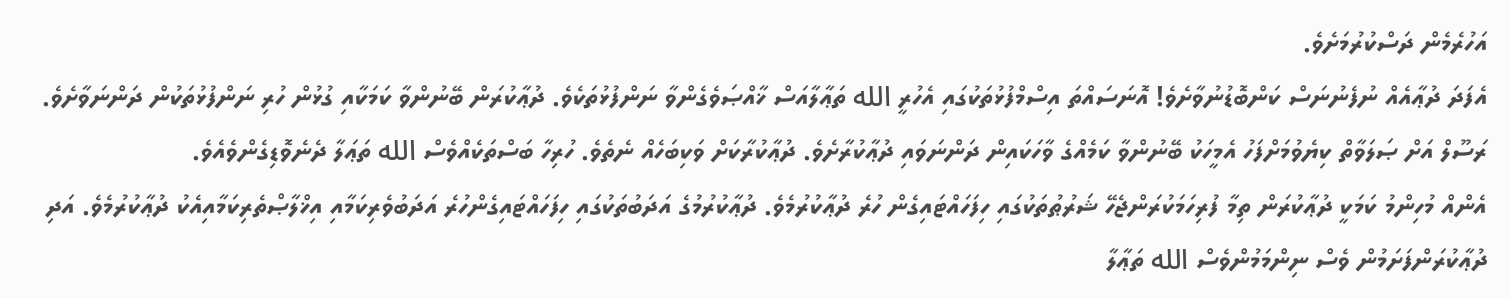އަހުރެމެން ދަސްކުރުމަށެވެ.
އެފަދަ ދުޢާއެއް ނުފެނުނަސް ކަންބޮޑުނުވާށެވެ! އޮނަސައްތަ އިސްމްފުޅުތަކުގައި އެހުރީ الله ތަޢާލާއަސް ޚާއްޞަވެގެންވާ ނަންފުޅުތަކެވެ. ދުޢާކުރަން ބޭނުންވާ ކަމަކާއި ގުޅުން ހުރި ނަންފުޅުތަކުން ދަންނަވާށެވެ. ރަސޫލް އަށް ޞަލަވާތް ކިޔެވުމަށްފަހު އެމީހަކު ބޭނުންވާ ކަމެއްގެ ވާހަކައިން ދަންނަވައި ދުޢާކުރާށެވެ. ދުޢާކުރާކަށް ވަކިބަހެއް ނެތެވެ. ހުރިހާ ބަސްތަކެއްވެސް الله ތަޢަލާ ދެނެވޮޑިގެންވެއެވެ.
އެންއް މުހިންމު ކަމަކީ ދުޢާކުރަން ތިމާ ފުރިހަމަކުރަންޖެހޭ ޝަރުޠުތަކުގައި ހިފަހައްޓައިގެން ހުރެ ދުޢާކުރުމެވެ. ދުޢާކުރުމުގެ އަދަބުތަކުގައި ހިފަހައްޓައިގެންހުރެ އަދަބުވެރިކަމާއި އިޚްލާޞްތެރިކަމާއިއެކު ދުޢާކުރުމެވެ. އަދި ދުޢާކުރަންފަށަމުން ވެސް ނިންމަމުންވެސް الله ތަޢާލާ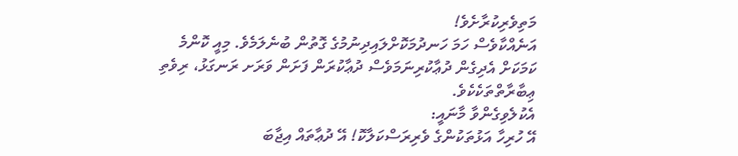މަތިވެރިކުރާށެވެ!
އަނެއްކާވެސް ހަމަ ހަނދުމަކޮށްލައިދިނުމުގެ ގޮތުން ބުނެލަމެވެ. މިއީ ކޮންމެ ކަމަކަށް އެދިގެން ދުޢާކުރިނަމަވެސް ދުޢާކުރަން ފަށަން ވަރަށ ރަނގަޅު، ރިވެތި ޢިބާރާތްތަކެކެވެ.
އެކުލެވިގެންވާ މާނައީ:
އޭ ހުރިހާ އަޅުތަކުންގެ ވެރިރަސްކަލާކޮ! އޭ ދުޢާތައް އިޖާބަ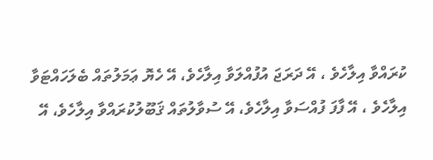ކުރައްވާ އިލާހެވެ ، އޭ ދަރަޖަ އުފުއްލަވާ އިލާހެވެ، އޭ ހެޔޮ ޢަމަލުތައް ބެލަހައްޓަވާ އިލާހެވެ ، އޭ ފާފަ ފުއްސަވާ އިލާހެވެ، އޭ ސުވާލުތައް ޤަބޫލުކުރައްވާ އިލާހެވެ، އޭ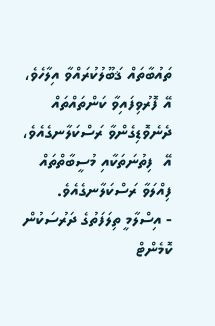ތައުބާތައް ޤަބޫލުކުރައްވާ އިލާހެވެ، އޭ ފޮރުވިފައިވާ ކަންތައްތައް ދެނެވޮޑިގެންވާ ރަސްކަލާނގެއެވެ، އޭ  ފިތުނަތަކާއި މުސީބާތްތައް ފިއްލަވާ ރަސްކަލާނގެއެވެ.
- އިސްލާމީ ތިލަފަތުގެ ދަރުސަކުން
ކޮމެންޓް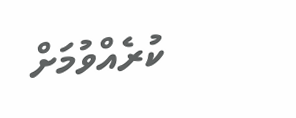ކުރެއްވުމަށް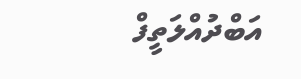އަބްދުއްލަތީފް